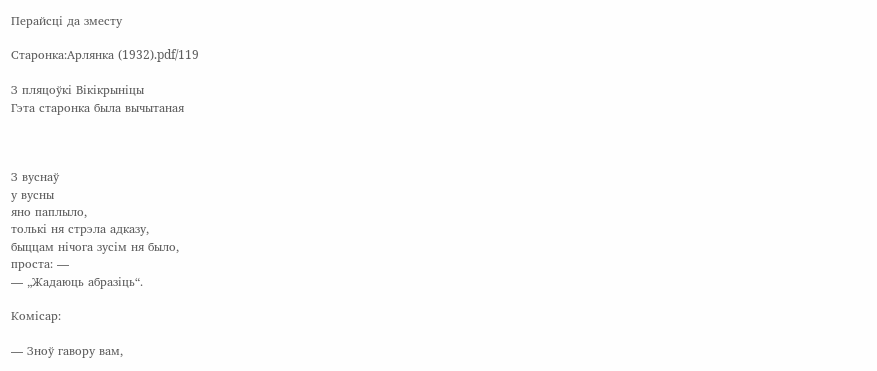Перайсці да зместу

Старонка:Арлянка (1932).pdf/119

З пляцоўкі Вікікрыніцы
Гэта старонка была вычытаная



З вуснаў
у вусны
яно паплыло,
толькі ня стрэла адказу,
быццам нічога зусім ня было,
проста: —
— „Жадаюць абразіць“.

Комісар:

— Зноў гавору вам,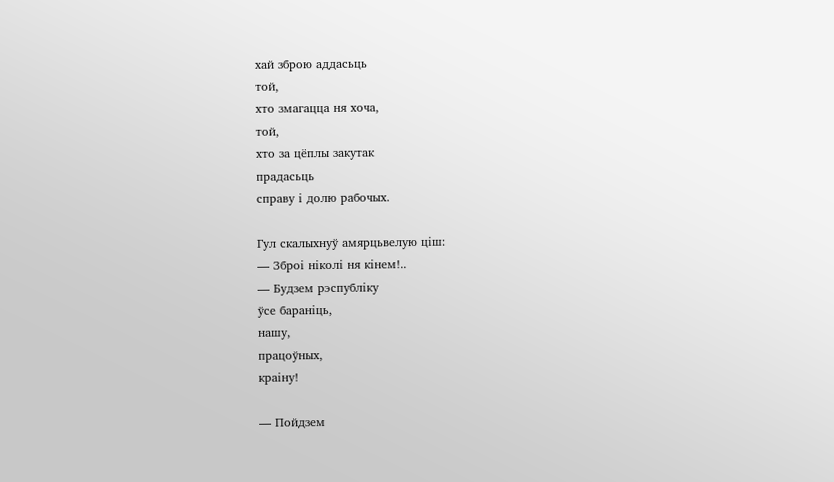хай зброю аддасьць
той,
хто змагацца ня хоча,
той,
хто за цёплы закутак
прадасьць
справу і долю рабочых.

Гул скалыхнуў амярцьвелую ціш:
— Зброі ніколі ня кінем!..
— Будзем рэспубліку
ўсе бараніць,
нашу,
працоўных,
краіну!

— Пойдзем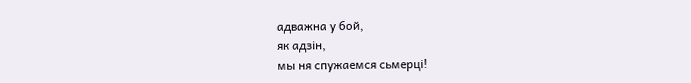адважна у бой,
як адзін,
мы ня спужаемся сьмерці!